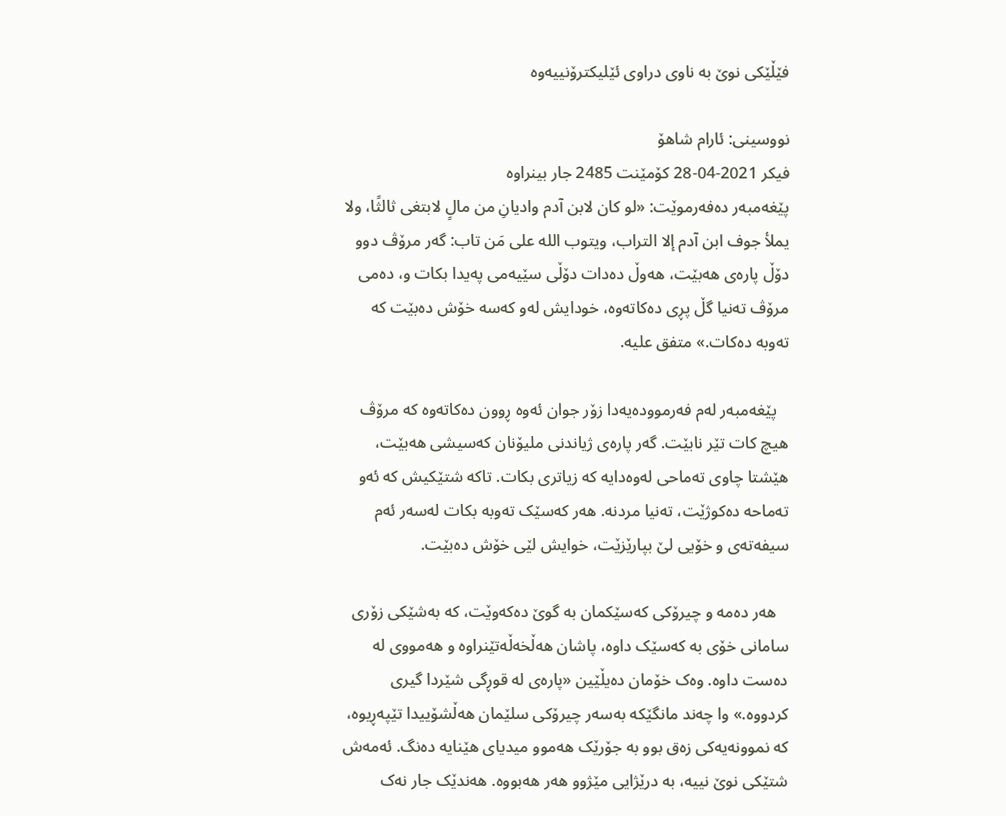فێڵێکی نوێ بە ناوی دراوی ئێلیکترۆنییەوە

نووسینی: ئارام شاهۆ
فیکر 2021-04-28 کۆمێنت 2485 جار بینراوە
پێغەمبەر دەفەرموێت: «لو كان لابن آدم واديانِ من مالٍ لابتغى ثالثًا، ولا يملأ جوف ابن آدم إلا التراب، ويتوب الله على مَن تاب: گەر مرۆڤ دوو دۆڵ پارەی هەبێت، هەوڵ دەدات دۆڵی سێیەمی پەیدا بکات و، دەمی مرۆڤ تەنیا گڵ پڕی دەکاتەوە، خودایش لەو کەسە خۆش دەبێت کە تەوبە دەکات.» متفق عليه.

   پێغەمبەر لەم فەرموودەیەدا زۆر جوان ئەوە ڕوون دەکاتەوە کە مرۆڤ هیچ کات تێر نابێت. گەر پارەی ژیاندنی ملیۆنان کەسیشی هەبێت، هێشتا چاوی تەماحی لەوەدایە کە زیاتری بکات. تاکە شتێکیش کە ئەو تەماحە دەکوژێت، تەنیا مردنە. هەر کەسێک تەوبە بکات لەسەر ئەم سیفەتەی و خۆیی لێ بپارێزێت، خوایش لێی خۆش دەبێت.

   هەر دەمە و چیرۆکی کەسێکمان بە گوێ دەکەوێت، کە بەشێکی زۆری سامانی خۆی بە کەسێک داوە، پاشان هەڵخەڵەتێنراوە و هەمووی لە دەست داوە. وەک خۆمان دەیڵێین «پارەی لە قوڕگی شێردا گیری کردووە.» وا چەند مانگێکە بەسەر چیرۆکی سلێمان هەڵشۆییدا تێپەڕیوە، کە نموونەیەکی زەق بوو بە جۆرێک هەموو میدیای هێنایە دەنگ. ئەمەش شتێکی نوێ نییە، بە درێژایی مێژوو هەر هەبووە. هەندێک جار نەک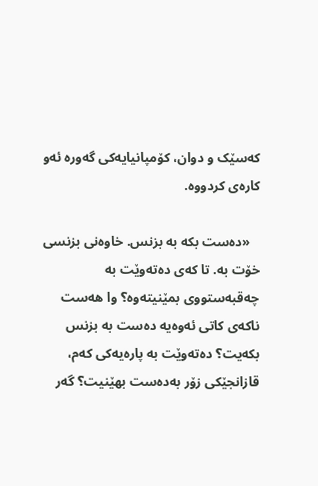کەسێک و دوان، کۆمپانیایەکی گەورە ئەو کارەی کردووە.

   «دەست بکە بە بزنس. خاوەنی بزنسی خۆت بە. تا کەی دەتەوێت بە چەقبەستووی بمێنیتەوە؟ وا هەست ناکەی کاتی ئەوەیە دەست بە بزنس بکەیت؟ دەتەوێت بە پارەیەکی کەم، قازانجێکی زۆر بەدەست بهێنیت؟ گەر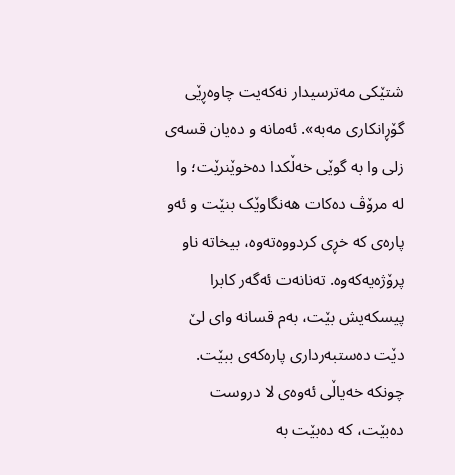شتێکی مەترسیدار نەکەیت چاوەڕێی گۆڕانکاری مەبە». ئەمانە و دەیان قسەی زلی وا بە گوێی خەڵکدا دەخوێنرێت؛ وا لە مرۆڤ دەکات هەنگاوێک بنێت و ئەو پارەی کە خڕی کردووەتەوە، بیخاتە ناو پرۆژەیەکەوە. تەنانەت ئەگەر کابرا پیسکەیش بێت، بەم قسانە وای لێ دێت دەستبەرداری پارەکەی ببێت. چونکە خەیاڵی ئەوەی لا دروست دەبێت، کە دەبێت بە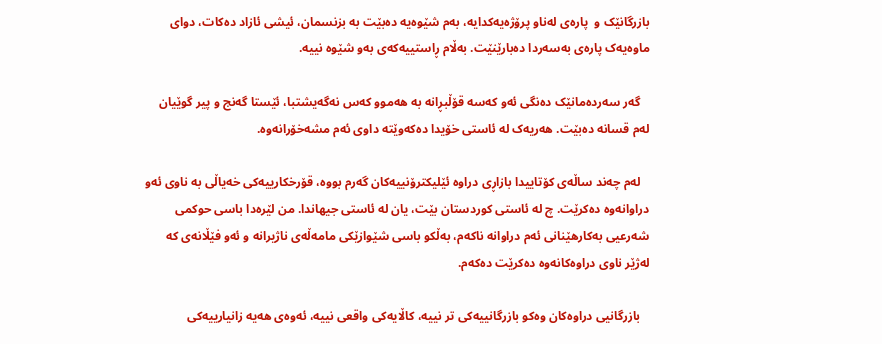بازرگانێک و  پارەی لەناو پرۆژەیەکدایە، بەم شێوەیە دەبێت بە بزنسمان، ئیشی ئازاد دەکات، دوای ماوەیەک پارەی بەسەردا دەبارێنێت. بەڵام ڕاستییەکەی بەو شێوە نییە.

   گەر سەردەمانێک دەنگی ئەو کەسە قۆڵبڕانە بە هەموو کەس نەگەیشتبا، ئێستا گەنج و پیر گوێیان لەم قسانە دەبێت. هەریەک لە ئاستی خۆیدا دەکەوێتە داوی ئەم مشەخۆرانەوە.

   لەم چەند ساڵەی کۆتاییدا بازاڕی دراوە ئێلیکترۆنییەکان گەرم بووە، قۆرخکارییەکی خەیاڵی بە ناوی ئەو دراوانەوە دەکرێت. چ لە ئاستی کوردستان بێت، یان لە ئاستی جیهاندا. من لێرەدا باسی حوکمی شەرعیی بەکارهێنانی ئەم دراوانە ناکەم، بەڵکو باسی شێوازێکی مامەڵەی ناژیرانە و ئەو فێڵانەی کە لەژێر ناوی دراوەکانەوە دەکرێت دەکەم.

   بازرگانیی دراوەکان وەکو بازرگانییەکی تر نییە، کاڵایەکی واقعی نییە، ئەوەی هەیە زانیارییەکی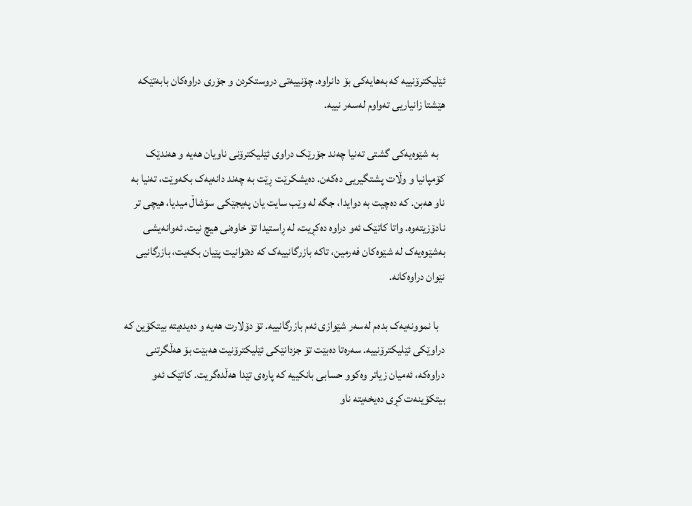ئێلیکترۆنییە کە بەهایەکی بۆ دانراوە. چۆنییەتی دروستکردن و جۆری دراوەکان بابەتێکە هێشتا زانیاریی تەواوم لەسەر نییە.

   بە شێوەیەکی گشتی تەنیا چەند جۆرێک دراوی ئێلیکترۆنی ناویان هەیە و هەندێک کۆمپانیا و وڵات پشتگیریی دەکەن. دەیشکرێت ڕێت بە چەند دانەیەک بکەوێت، تەنیا بە ناو هەبن. کە دەچیت بە دوایدا، جگە لە وێب سایت یان پەیجێکی سۆشاڵ میدیا، هیچی تر نادۆزیتەوە. واتا کاتێک ئەو دراوە دەکڕیت، لە ڕاستیدا تۆ خاوەنی هیچ نیت. ئەوانەیشی بەشێوەیەک لە شێوەکان فەرمین، تاکە بازرگانییەک کە دەتوانیت پێیان بکەیت، بازرگانیی نێوان دراوەکانە.

   با نموونەیەک بدەم لەسەر شێوازی ئەم بازرگانییە. تۆ دۆلارت هەیە و دەیدەیتە بیتکۆین کە دراوێکی ئێلیکترۆنییە. سەرەتا دەبێت تۆ جزدانێکی ئێلیکترۆنیت هەبێت بۆ هەڵگرتنی دراوەکە، ئەمیان زیاتر وەکوو حسابی بانکییە کە پارەی تێدا هەڵدەگریت. کاتێک ئەو بیتکۆینەت کڕی دەیخەیتە ناو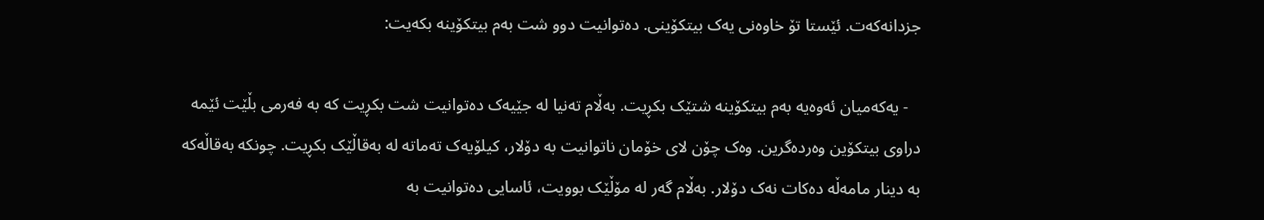جزدانەکەت. ئێستا تۆ خاوەنی یەک بیتکۆینی. دەتوانیت دوو شت بەم بیتکۆینە بکەیت:

   - یەکەمیان ئەوەیە بەم بیتکۆینە شتێک بکڕیت. بەڵام تەنیا لە جێیەک دەتوانیت شت بکڕیت کە بە فەرمی بڵێت ئێمە دراوی بیتکۆین وەردەگرین. وەک چۆن لای خۆمان ناتوانیت بە دۆلار، کیلۆیەک تەماتە لە بەقاڵێک بکڕیت. چونکە بەقاڵەکە بە دینار مامەڵە دەکات نەک دۆلار. بەڵام گەر لە مۆڵێک بوویت، ئاسایی دەتوانیت بە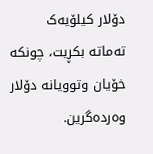دۆلار کیلۆیەک تەماتە بکڕیت، چونکە خۆیان وتوویانە دۆلار وەردەگرین.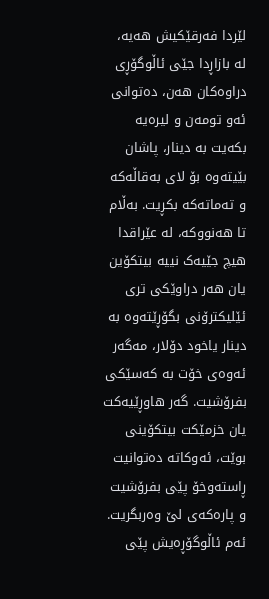لێردا فەرقێکیش هەیە، لە بازاڕدا جێی ئاڵوگۆڕی دراوەکان هەن، دەتوانی ئەو تومەن و لیرەیە بکەیت بە دینار، پاشان بێیتەوە بۆ لای بەقاڵەکە و تەماتەکە بکڕیت. بەڵام تا هەنووکە، لە عێراقدا هیچ جێیەک نییە بیتکۆین یان هەر دراوێکی تری ئێلیکترۆنی بگۆڕێتەوە بە دینار یاخود دۆلار، مەگەر ئەوەی خۆت بە کەسێکی بفرۆشیت. گەر هاوڕێیەکت یان خزمێکت بیتکۆینی بوێت، ئەوکاتە دەتوانیت ڕاستەوخۆ پێی بفرۆشیت و پارەکەی لێ وەربگریت. ئەم ئاڵوگۆڕەیش پێی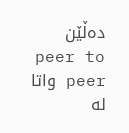دەڵێن peer to peer واتا لە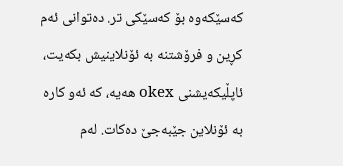کەسێکەوە بۆ کەسێکی تر. دەتوانی ئەم کڕین و فرۆشتنە بە ئۆنلاینیش بکەیت، ئاپڵیکەیشنی okex هەیە، کە ئەو کارە بە ئۆنلاین جێبەجێ دەکات. لەم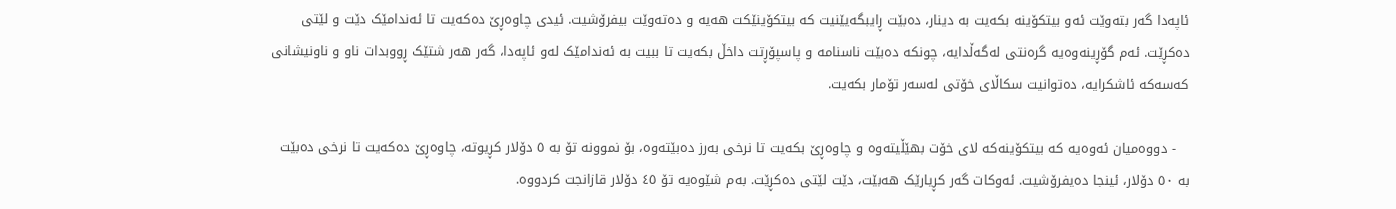ئاپەدا گەر بتەوێت ئەو بیتکۆینە بکەیت بە دینار، دەبێت ڕایبگەیێنیت کە بیتکۆینێکت هەیە و دەتەوێت بیفرۆشیت. ئیدی چاوەڕێ دەکەیت تا ئەندامێک دێت و لێتی دەکڕێت. ئەم گۆڕینەوەیە گرەنتی لەگەڵدایە، چونکە دەبێت ناسنامە و پاسپۆڕتت داخڵ بکەیت تا ببیت بە ئەندامێک لەو ئاپەدا، گەر هەر شتێک ڕووبدات ناو و ناونیشانی کەسەکە ئاشکرایە، دەتوانیت سكاڵای خۆتی لەسەر تۆمار بکەیت.

   - دووەمیان ئەوەیە کە بیتکۆینەکە لای خۆت بهێڵیتەوە و چاوەڕێ بکەیت تا نرخی بەرز دەبێتەوە، بۆ نموونە تۆ بە ٥ دۆلار کڕیوتە، چاوەڕێ دەکەیت تا نرخی دەبێت بە ٥٠ دۆلار، ئینجا دەیفرۆشیت. ئەوکات گەر کڕیارێک هەبێت، دێت لێتی دەکڕێت. بەم شێوەیە تۆ ٤٥ دۆلار قازانجت کردووە.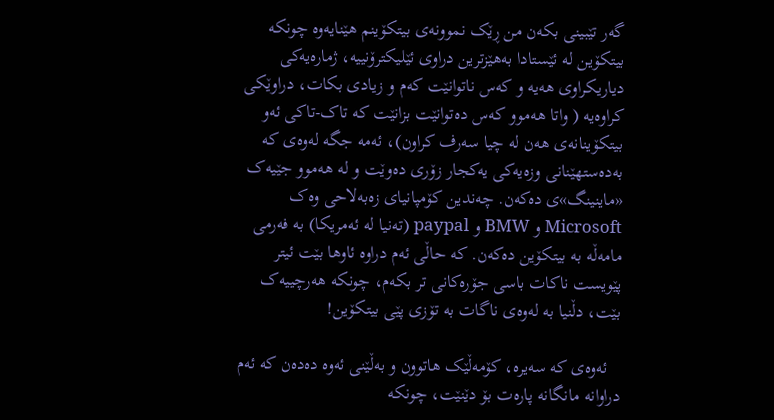گەر تێبینی بکەن من ڕێک نموونەی بیتکۆینم هێنایەوە چونکە بیتکۆین لە ئێستادا بەهێزترین دراوی ئێلیکترۆنییە، ژمارەیەکی دیاریکراوی هەیە و کەس ناتوانێت کەم و زیادی بکات، دراوێکی کراوەیە ( واتا هەموو کەس دەتوانێت بزانێت کە تاک-تاکی ئەو بیتکۆینانەی هەن لە چیا سەرف کراون)، ئەمە جگە لەوەی کە بەدەستهێنانی وزەیەکی یەکجار زۆری دەوێت و لە هەموو جێیەک «ماینینگ»ی دەکەن. چەندین کۆمپانیای زەبەلاحی وەک Microsoft و BMW و paypal (تەنیا لە ئەمریکا) بە فەرمی مامەڵە بە بیتکۆین دەکەن. کە حاڵی ئەم دراوە ئاوها بێت ئیتر پێویست ناکات باسی جۆرەکانی تر بکەم، چونکە هەرچییەک بێت، دڵنیا بە لەوەی ناگات بە تۆزی پێی بیتکۆین!

   ئەوەی کە سەیرە، کۆمەڵێک هاتوون و بەڵێنی ئەوە دەدەن کە ئەم دراوانە مانگانە پارەت بۆ دێنێت، چونکە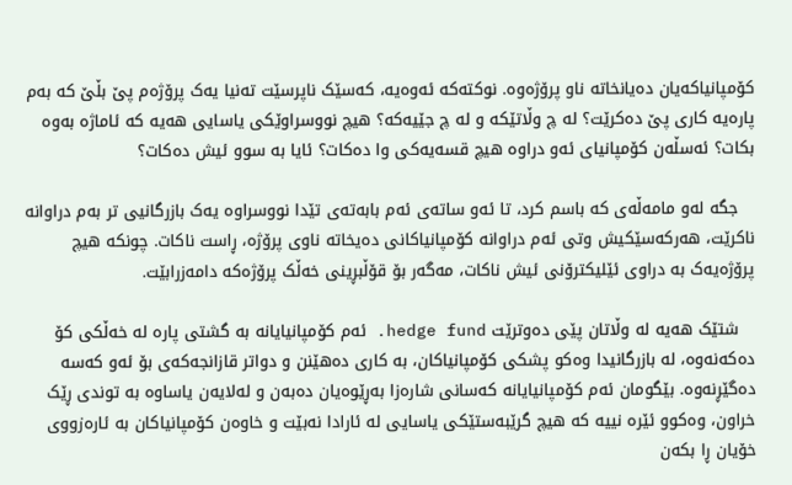کۆمپانیاکەیان دەیانخاتە ناو پرۆژەوە. نوکتەکە ئەوەیە، کەسێک ناپرسێت تەنیا یەک پرۆژەم پێ بڵێ کە بەم پارەیە کاری پێ دەکرێت؟ لە چ وڵاتێکە و لە چ جێیەکە؟ هیچ نووسراوێکی یاسایی هەیە کە ئاماژە بەوە بکات؟ ئەسڵەن کۆمپانیای ئەو دراوە هیچ قسەیەکی وا دەکات؟ ئایا بە سوو ئیش دەکات؟

   جگە لەو مامەڵەی کە باسم کرد، تا ئەو ساتەی ئەم بابەتەی تێدا نووسراوە یەک بازرگانیی تر بەم دراوانە ناکرێت، هەرکەسێکیش وتی ئەم دراوانە کۆمپانیاکانی دەیخاتە ناوی پرۆژە، ڕاست ناکات. چونکە هیچ پرۆژەیەک بە دراوی ئێلیکترۆنی ئیش ناکات، مەگەر بۆ قۆڵبڕینی خەڵک پرۆژەکە دامەزرابێت.

   شتێک هەیە لە وڵاتان پێی دەوترێت hedge fund. ئەم کۆمپانیایانە بە گشتی پارە لە خەڵکی کۆ دەکەنەوە، لە بازرگانیدا وەکو پشکی کۆمپانیاکان، بە کاری دەهێنن و دواتر قازانجەکەی بۆ ئەو کەسە دەگێڕنەوە. بێگومان ئەم کۆمپانیایانە کەسانی شارەزا بەڕێوەیان دەبەن و لەلایەن یاساوە بە توندی ڕێک خراون، وەکوو ئێرە نییە کە هیچ گرێبەستێکی یاسایی لە ئارادا نەبێت و خاوەن کۆمپانیاکان بە ئارەزووی خۆیان ڕا بکەن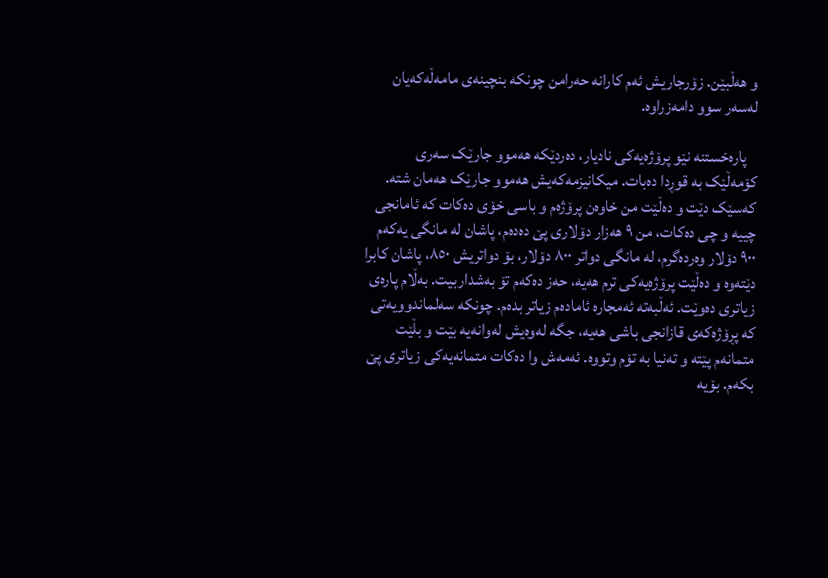و ‌هەڵبێن. زۆرجاریش ئەم کارانە حەرامن چونکە بنچینەی مامەڵەکەیان لەسەر سوو دامەزراوە.

   پارەخستنە نێو پرۆژەیەکی نادیار، دەردێکە هەموو جارێک سەری کۆمەڵێک بە قوڕدا دەبات. میکانیزمەکەیش هەموو جارێک هەمان شتە. کەسێک دێت و دەڵێت من خاوەن پرۆژەم و باسی خۆی دەکات کە ئامانجی چییە و چی دەکات، من ٩ هەزار دۆلاری پێ دەدەم، پاشان لە مانگی یەکەم ٩٠٠ دۆلار وەردەگرم، لە مانگی دواتر ٨٠٠ دۆلار، بۆ دواتریش ٨٥٠، پاشان کابرا دێتەوە و دەڵێت پرۆژەیەكی ترم هەیە، حەز دەکەم تۆ بەشداربیت. بەڵام پارەی زیاتری دەوێت. ئەڵبەتە ئەمجارە ئامادەم زیاتر بدەم. چونکە سەلماندوویەتی کە پڕۆژەکەی قازانجی باشی هەیە، جگە لەوەیش لەوانەیە بێت و بڵێت متمانەم پێتە و تەنیا بە تۆم وتووە. ئەمەش وا دەکات متمانەیەكی زیاتری پێ بکەم. بۆیە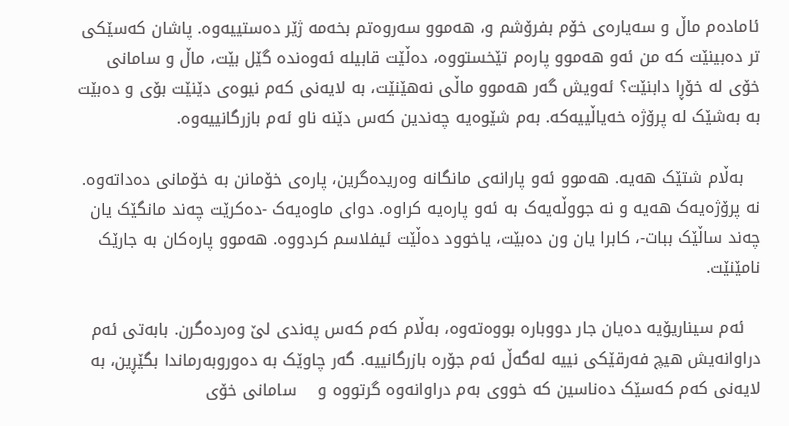ئامادەم ماڵ و سەیارەی خۆم بفرۆشم و، هەموو سەروەتم بخەمە ژێر دەستییەوە. پاشان کەسێکی تر دەبینێت کە من ئەو هەموو پارەم تێخستووە، دەڵێت قابیلە ئەوەندە گێل بێت، ماڵ و سامانی خۆی لە خۆڕا دابنێت؟ ئەویش گەر هەموو ماڵی نەهێنێت، بە لایەنی کەم نیوەی دێنێت بۆی و دەبێت بە بەشێک لە پرۆژە خەیاڵییەکە. بەم شێوەیە چەندین کەس دێنە ناو ئەم بازرگانییەوە.

   بەڵام شتێک هەیە. هەموو ئەو پارانەی مانگانە وەریدەگرین، پارەی خۆمانن بە خۆمانی دەداتەوە. نە پرۆژەیەک هەیە و نە جووڵەیەک بە ئەو پارەیە کراوە. دوای ماوەیەک -دەکرێت چەند مانگێک یان چەند ساڵێک ببات-، کابرا یان ون دەبێت، یاخوود دەڵێت ئیفلاسم کردووە. هەموو پارەکان بە جارێک نامێنێت.

   ئەم سیناریۆیە دەیان جار دووبارە بووەتەوە، بەڵام کەم کەس پەندی لێ وەردەگرن. بابەتی ئەم دراوانەیش هیچ فەرقێکی نییە لەگەڵ ئەم جۆرە بازرگانییە. گەر چاوێک بە دەوروبەرماندا بگێڕین، بە لایەنی کەم کەسێک دەناسین کە خووی بەم دراوانەوە گرتووە و    سامانی خۆی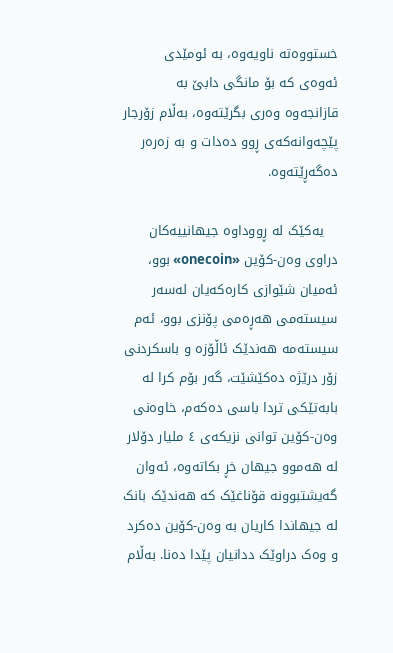خستووەتە ناویەوە، بە ئومێدی ئەوەی کە بۆ مانگی دابێ بە قازانجەوە وەری بگرێتەوە، بەڵام زۆرجار پێچەوانەکەی ڕوو دەدات و بە زەرەر دەگەڕێتەوە.

   یەکێک لە ڕووداوە جیهانییەکان دراوی وەن-کۆین «onecoin» بوو، ئەمیان شێوازی کارەکەیان لەسەر سیستەمی هەڕەمی پۆنزی بوو، ئەم سیستەمە هەندێک ئاڵۆزە و باسکردنی زۆر درێژە دەکێشێت، گەر بۆم کرا لە بابەتێكی تردا باسی دەکەم، خاوەنی وەن-کۆین توانی نزیکەی ٤ ملیار دۆلار لە هەموو جیهان خڕ بکاتەوە، ئەوان گەیشتبوونە قۆناغێک کە هەندێک بانک لە جیهاندا کاریان بە وەن-کۆین دەکرد و وەک دراوێک ددانیان پێدا دەنا. بەڵام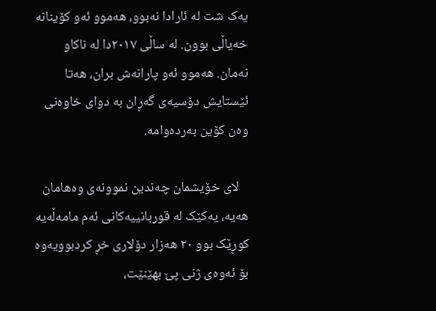یەک شت لە ئارادا نەبوو، هەموو ئەو کۆینانە خەیاڵی بوون. لە ساڵی ٢٠١٧دا لە ناکاو نەمان. هەموو ئەو پارانەش بران، هەتا ئێستایش دۆسیەی گەڕان بە دوای خاوەنی وەن کۆین بەردەوامە.

   لای خۆیشمان چەندین نموونەی وەهامان هەیە، یەکێک لە قوربانییەکانی ئەم مامەڵەیە کوڕێک بوو ٢٠ هەزار دۆلاری خڕ کردبوویەوە بۆ ئەوەی ژنی پێ بهێنێت،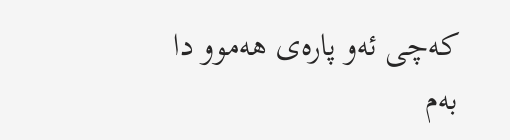کەچی ئەو پارەی هەموو دا بەم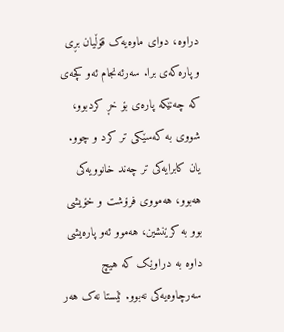دراوە، دوای ماوەیەک قۆڵیان بڕی و پارەکەی برا. سەرئەنجام ئەو کچەی کە چەنێکە پارەی بۆ خڕ کردبوو، شووی بە کەسێکی تر کرد و چوو. یان کابرایەکی تر چەند خانوویەکی هەبوو، هەمووی فرۆشت و خۆیشی بوو بە كرێنشین، هەموو ئەو پارەیشی داوە بە دراوێک کە هیچ سەرچاوەیەکی نەبوو. ئێستا نەک هەر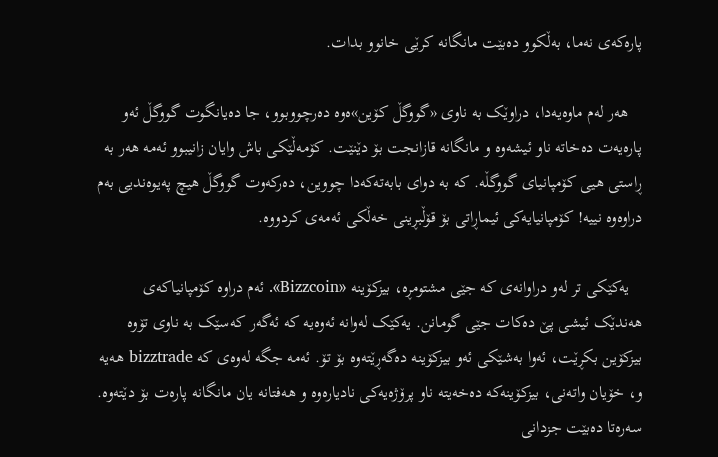پارەکەی نەما، بەڵکوو دەبێت مانگانە كرێی خانوو بدات.

   هەر لەم ماوەیەدا، دراوێک بە ناوی «گووگڵ کۆین»ەوە دەرچووبوو، جا دەیانگوت گووگڵ ئەو پارەیەت دەخاتە ناو ئیشەوە و مانگانە قازانجت بۆ دێنێت. کۆمەڵێکی باش وایان زانیبوو ئەمە هەر بە ڕاستی هیی کۆمپانیای گووگڵە. کە بە دوای بابەتەكەدا چووین، دەرکەوت گووگڵ هیچ پەیوەندیی بەم دراوەوە نییە! کۆمپانیایەکی ئیماڕاتی بۆ قۆڵبڕینی خەڵکی ئەمەی کردووە.

   یەکێکی تر لەو دراوانەی کە جێی مشتومڕە، بیزکۆینە «Bizzcoin». ئەم دراوە کۆمپانیاکەی هەندێک ئیشی پێ دەکات جێی گومانن. یەکێک لەوانە ئەوەیە کە ئەگەر کەسێک بە ناوی تۆوە بیزکۆین بکڕێت، ئەوا بەشێکی ئەو بیزکۆینە دەگەڕێتەوە بۆ تۆ. ئەمە جگە لەوەی کە bizztrade هەیە و، خۆیان واتەنی، بیزکۆینەکە دەخەیتە ناو پرۆژەیەکی نادیارەوە و هەفتانە یان مانگانە پارەت بۆ دێتەوە. سەرەتا دەبێت جزدانی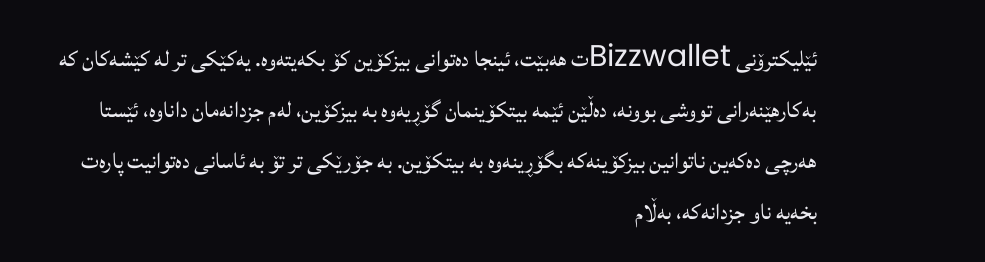ئێلیکترۆنی Bizzwalletت هەبێت، ئینجا دەتوانی بیزکۆین کۆ بکەیتەوە. یەکێکی تر لە کێشەکان کە بەکارهێنەرانی تووشی بوونە، دەڵێن ئێمە بیتکۆینمان گۆڕیەوە بە بیزکۆین، لەم جزدانەمان داناوە، ئێستا هەرچی دەکەین ناتوانین بیزکۆینەکە بگۆڕینەوە بە بیتکۆین. بە جۆرێکی تر تۆ بە ئاسانی دەتوانیت پارەت بخەیە ناو جزدانەکە، بەڵام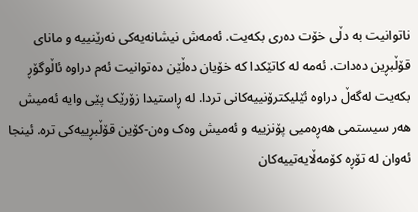ناتوانیت بە دڵی خۆت دەری بکەیت. ئەمەش نیشانەیەکی نەرێنییە و مانای قۆڵبڕین دەدات. ئەمە لە کاتێکدا کە خۆیان دەڵێن دەتوانیت ئەم دراوە ئاڵوگۆڕ بکەیت لەگەڵ دراوە ئێلیکترۆنییەکانی تردا. لە ڕاستیدا زۆرێک پێی وایە ئەمیش هەر سیستمی هەڕەمیی پۆنزییە و ئەمیش وەک وەن-کۆین قۆڵبڕییەکی ترە. ئینجا ئەوان لە تۆڕە كۆمەڵایەتییەكان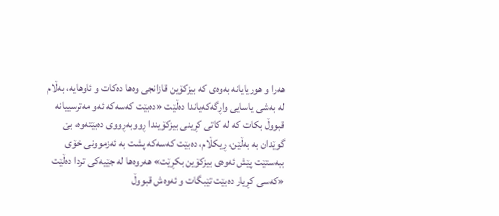هەرا و هوریایانە بەوەی کە بیزکۆین قازانجی وەها دەکات و ئاوهایە، بەڵام لە بەشی یاسایی واڕگەکەیاندا دەڵێت «دەبێت کەسەکە ئەو مەترسییانە قبووڵ بکات کە لە کاتی کڕینی بیزکۆیندا ڕووبەڕووی دەبێتەوە، بێ گوێدان بە بەڵێن، ڕیکڵام، دەبێت کەسەکە پشت بە ئەزموونی خۆی ببەستێت پێش ئەوەی بیزکۆین بکڕێت» هەروەها لە جێیەکی تردا دەڵێت «کەسی کڕیار دەبێت تێبگات و ئەوەش قبووڵ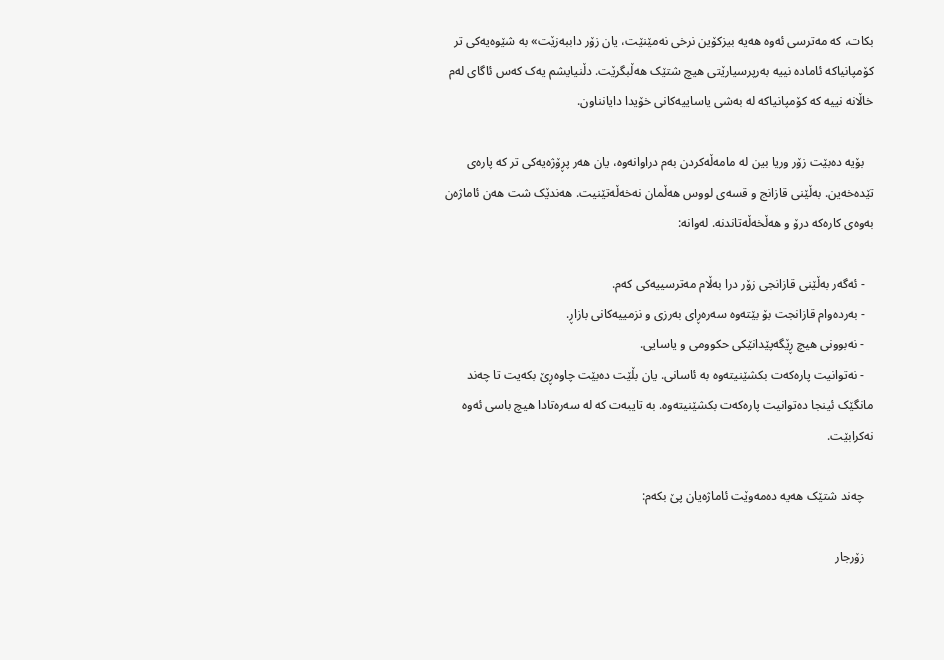بکات، کە مەترسی ئەوە هەیە بیزکۆین نرخی نەمێنێت، یان زۆر داببەزێت» بە شێوەیەکی تر کۆمپانیاکە ئامادە نییە بەرپرسیارێتی هیچ شتێک هەڵبگرێت. دڵنیایشم یەک کەس ئاگای لەم خاڵانە نییە کە کۆمپانیاکە لە بەشی یاساییەکانی خۆیدا دایانناون.

   بۆیە دەبێت زۆر وریا بین لە مامەڵەکردن بەم دراوانەوە، یان هەر پڕۆژەیەکی تر کە پارەی تێدەخەین. بەڵێنی قازانج و قسەی لووس هەڵمان نەخەڵەتێنیت. هەندێک شت هەن ئاماژەن بەوەی کارەکە درۆ و هەڵخەڵەتاندنە. لەوانە:

   - ئەگەر بەڵێنی قازانجی زۆر درا بەڵام مەترسییەکی کەم.
   - بەردەوام قازانجت بۆ بێتەوە سەرەڕای بەرزی و نزمییەکانی بازاڕ.
   - نەبوونی هیچ ڕێگەپێدانێکی حکوومی و یاسایی.
   - نەتوانیت پارەکەت بکشێنیتەوە بە ئاسانی. یان بڵێت دەبێت چاوەڕێ بکەیت تا چەند مانگێک ئینجا دەتوانیت پارەکەت بکشێنیتەوە. بە تایبەت کە لە سەرەتادا هیچ باسی ئەوە نەکرابێت.

   چەند شتێک هەیە دەمەوێت ئاماژەیان پێ بکەم:

   زۆرجار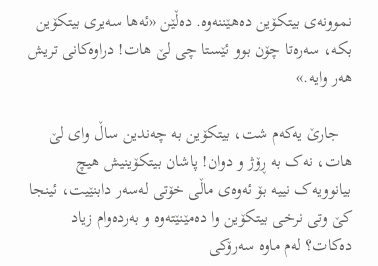نموونەی بیتکۆین دەهێننەوە. دەڵێن «ئەها سەیری بیتکۆین بکە، سەرەتا چۆن بوو ئێستا چی لێ هات! دراوەکانی تریش هەر وایە.»

   جارێ یەکەم شت، بیتکۆین بە چەندین ساڵ وای لێ هات، نەک بە ڕۆژ و دوان! پاشان بیتکۆینیش هیچ بیانوویەک نییە بۆ ئەوەی ماڵی خۆتی لەسەر دابنێیت، ئینجا کێ وتی نرخی بیتکۆین وا دەمێنێتەوە و بەردەوام زیاد دەکات؟ لەم ماوە سەرۆکی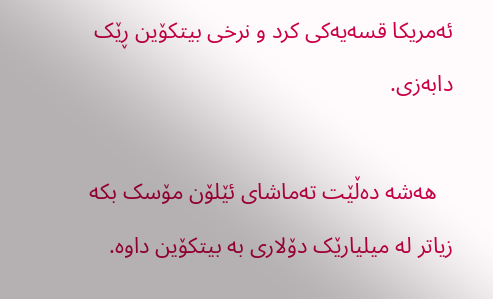ئەمریکا قسەیەکی کرد و نرخی بیتکۆین ڕێک دابەزی.

   هەشە دەڵێت تەماشای ئێلۆن مۆسک بکە زیاتر لە میلیارێک دۆلاری بە بیتکۆین داوە.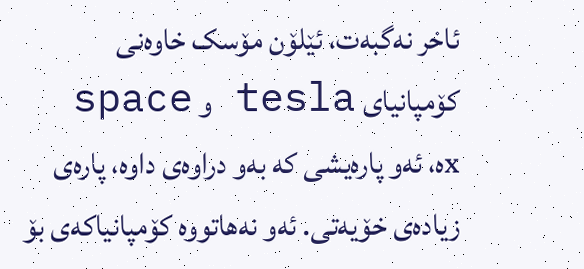ئاخر نەگبەت، ئێلۆن مۆسک خاوەنی کۆمپانیای tesla و space xە، ئەو پارەیشی کە بەو دراوەی داوە، پارەی زیادەی خۆیەتی. ئەو نەهاتووە کۆمپانیاکەی بۆ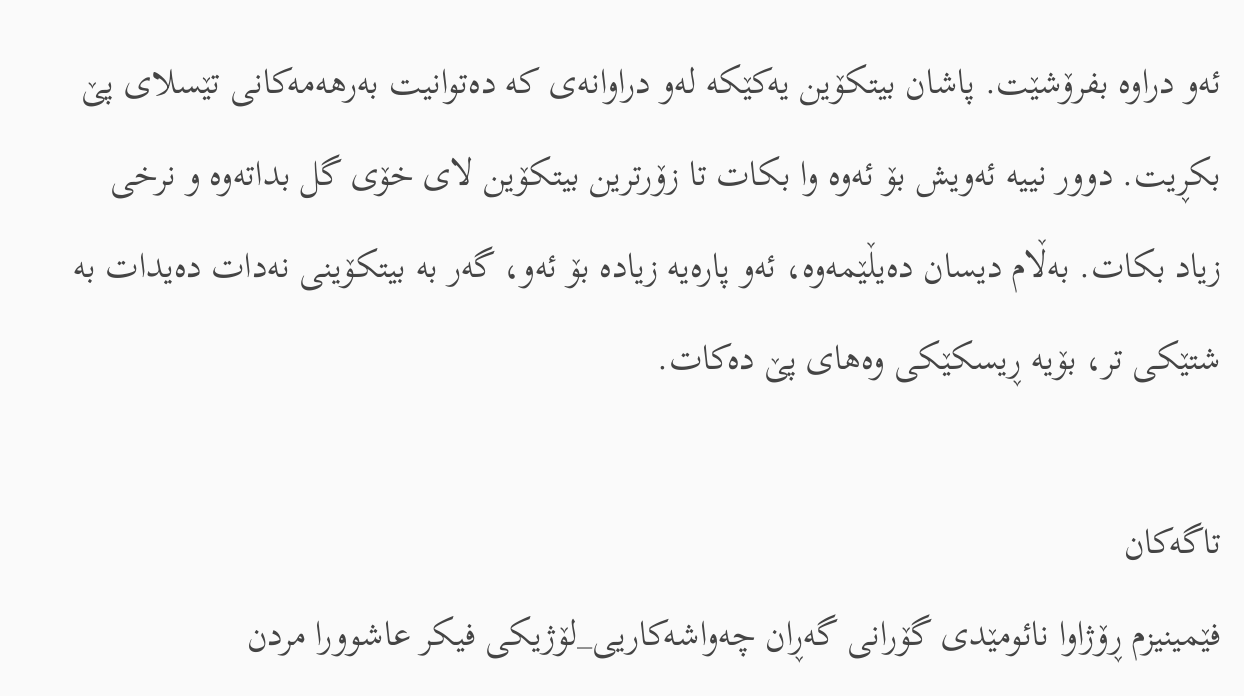ئەو دراوە بفرۆشێت. پاشان بیتکۆین یەکێكە لەو دراوانەی کە دەتوانیت بەرهەمەکانی تێسلای پێ بکڕیت. دوور نییە ئەویش بۆ ئەوە وا بکات تا زۆرترین بیتکۆین لای خۆی گل بداتەوە و نرخی زیاد بکات. بەڵام دیسان دەیڵێمەوە، ئەو پارەیە زیادە بۆ ئەو، گەر بە بیتکۆینی نەدات دەیدات بە شتێکی تر، بۆیە ڕیسكێكی وەهای پێ دەکات.

تاگەکان
فێمینیزم ڕۆژاوا نائومێدی گۆرانی گەڕان چەواشەکاریی_لۆژیکی فیکر عاشوورا مردن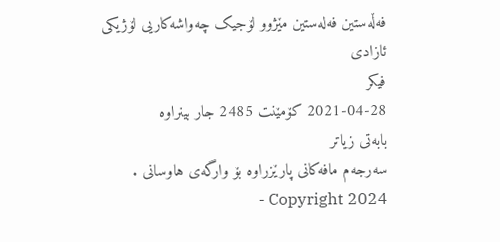فەڵەستین فەلەستین مێژوو لۆجیک چەواشەکاریی لۆژیکی ئازادی
فیکر
2021-04-28 کۆمێنت 2485 جار بینراوە
بابەتی زیاتر
سەرجەم مافەکانی پارێزراوە بۆ وارگەی هاوسانی . Copyright 2024 -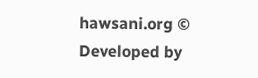hawsani.org © Developed by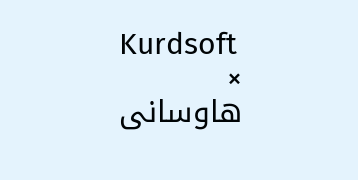Kurdsoft
×
هاوسانی